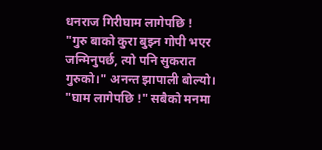धनराज गिरीघाम लागेपछि !
"गुरु बाको कुरा बुझ्न गोपी भएर जन्मिनुपर्छ, त्यो पनि सुकरात गुरुको।" अनन्त झापाली बोल्यो। "घाम लागेपछि !" सबैको मनमा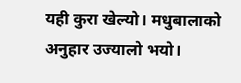यही कुरा खेल्यो। मधुबालाको अनुहार उज्यालो भयो।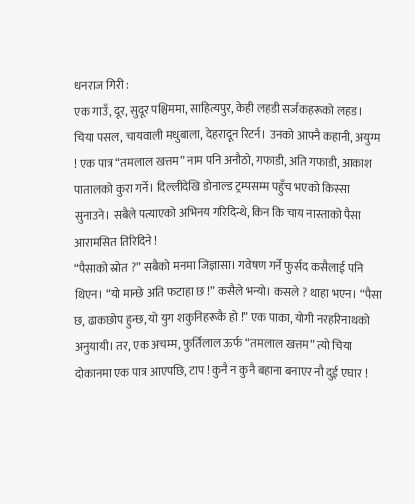धनराज गिरी :
एक गाउँ, दूर, सुदूर पश्चिममा, साहित्यपुर, केही लहडी सर्जकहरूको लहड। चिया पसल, चायवाली मधुबाला, देहरादून रिटर्न। उनको आफ्नै कहानी, अयुग्म ! एक पात्र “तमलाल खत्तम” नाम पनि अनौठो, गफाडी, अति गफाडी, आकाश पातालको कुरा गर्ने। दिल्लीदेखि डोनाल्ड ट्रम्पसम्म पहुँच भएको किस्सा सुनाउने। सबैले पत्याएको अभिनय गरिदिन्थे, किन कि चाय नास्ताको पैसा आरामसित तिरिदिने !
“पैसाको स्रोत ?” सबैको मनमा जिज्ञासा। गवेषण गर्ने फुर्सद कसैलाई पनि थिएन। “यो मान्छे अति फटाहा छ !” कसैले भन्यो। कसले ? थाहा भएन। “पैसा छ, ढाकछोप हुन्छ, यो युग शकुनिहरूकै हो !” एक पाका, योगी नरहरिनाथको अनुयायी। तर, एक अचम्म, फुर्तिलाल ऊर्फ “तमलाल खत्तम” त्यो चिया दोकानमा एक पात्र आएपछि, टाप ! कुनै न कुनै बहाना बनाएर नौ दुई एघार !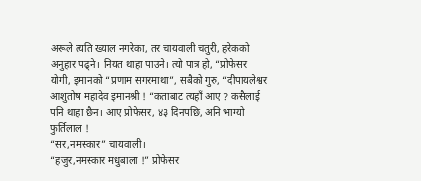अरूले त्यति ख्याल नगरेका, तर चायवाली चतुरी, हरेकको अनुहार पढ्ने। नियत थाहा पाउने। त्यो पात्र हो, “प्रोफेसर योगी, इमानको “प्रणाम सगरमाथा”, सबैको गुरु, “दीपायलेश्वर आशुतोष महादेव इमानश्री ! “कताबाट त्यहाँ आए ? कसैलाई पनि थाहा छैन। आए प्रोफेसर, ४३ दिनपछि, अनि भाग्यो फुर्तिलाल !
“सर,नमस्कार” चायवाली।
“हजुर,नमस्कार मधुबाला !” प्रोफेसर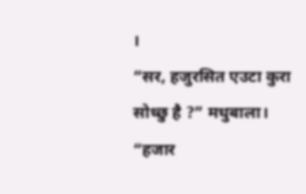।
“सर, हजुरसित एउटा कुरा सोध्छु है ?” मधुबाला।
“हजार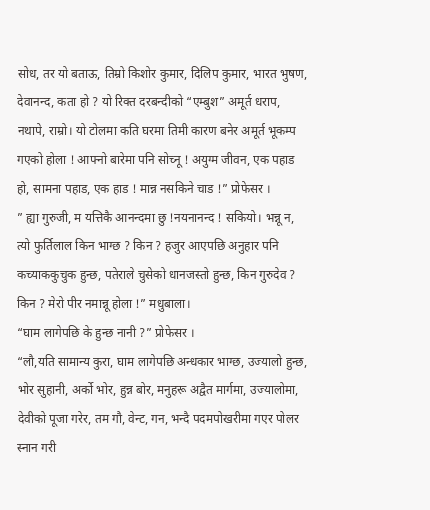सोध, तर यो बताऊ, तिम्रो किशोर कुमार, दिलिप कुमार, भारत भुषण, देवानन्द, कता हो ? यो रिक्त दरबन्दीको “एम्बुश” अमूर्त धराप, नथापे, राम्रो। यो टोलमा कति घरमा तिमी कारण बनेर अमूर्त भूकम्प गएको होला ! आफ्नो बारेमा पनि सोच्नू ! अयुग्म जीवन, एक पहाड हो, सामना पहाड, एक हाड ! मान्न नसकिने चाड !” प्रोफेसर ।
” ह्या गुरुजी, म यत्तिकै आनन्दमा छु !नयनानन्द ! सकियो। भन्नू न, त्यो फुर्तिलाल किन भाग्छ ? किन ? हजुर आएपछि अनुहार पनि कच्याककुचुक हुन्छ, पतेराले चुसेको धानजस्तो हुन्छ, किन गुरुदेव ? किन ? मेरो पीर नमान्नू होला !” मधुबाला।
“घाम लागेपछि के हुन्छ नानी ?” प्रोफेसर ।
“लौ,यति सामान्य कुरा, घाम लागेपछि अन्धकार भाग्छ, उज्यालो हुन्छ, भोर सुहानी, अर्को भोर, हुन्न बोर, मनुहरू अद्वैत मार्गमा, उज्यालोमा, देवीको पूजा गरेर, तम गौ, वेन्ट, गन, भन्दै पदमपोखरीमा गएर पोलर स्नान गरी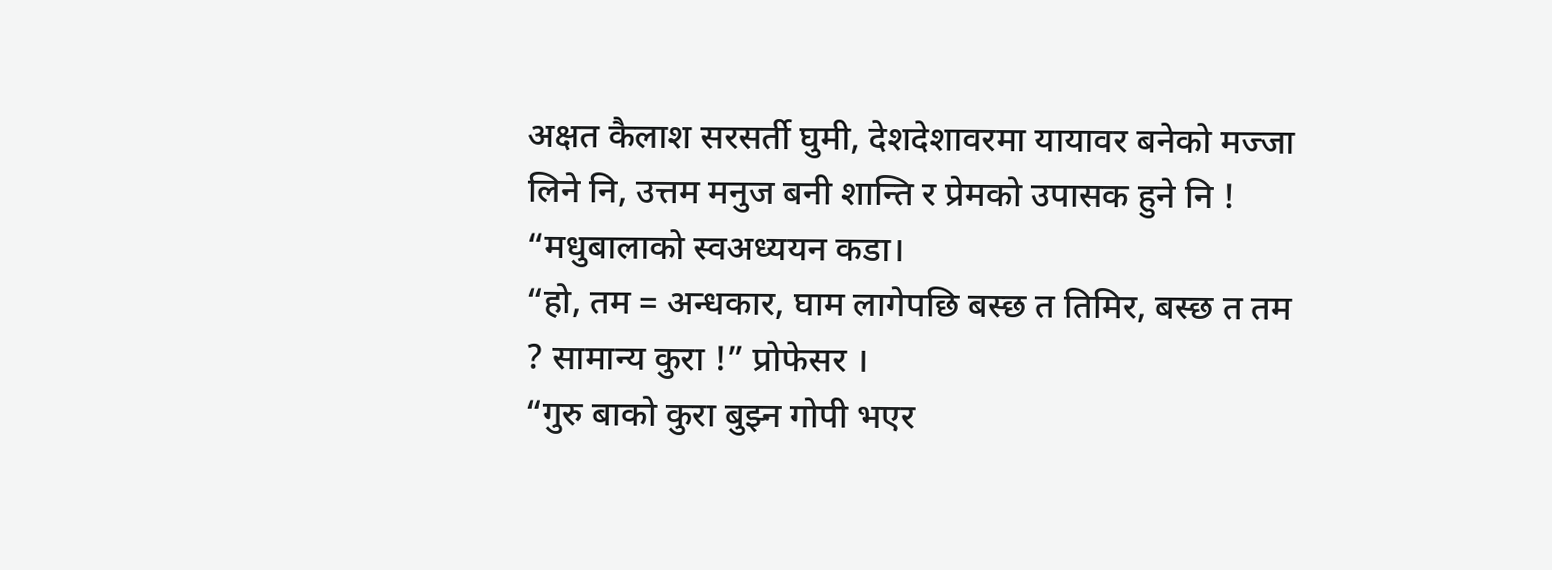अक्षत कैलाश सरसर्ती घुमी, देशदेशावरमा यायावर बनेको मज्जा लिने नि, उत्तम मनुज बनी शान्ति र प्रेमको उपासक हुने नि ! “मधुबालाको स्वअध्ययन कडा।
“हो, तम = अन्धकार, घाम लागेपछि बस्छ त तिमिर, बस्छ त तम ? सामान्य कुरा !” प्रोफेसर ।
“गुरु बाको कुरा बुझ्न गोपी भएर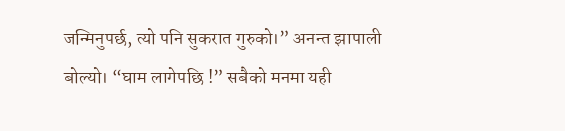जन्मिनुपर्छ, त्यो पनि सुकरात गुरुको।” अनन्त झापाली बोल्यो। “घाम लागेपछि !” सबैको मनमा यही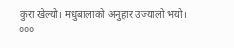कुरा खेल्यो। मधुबालाको अनुहार उज्यालो भयो।
०००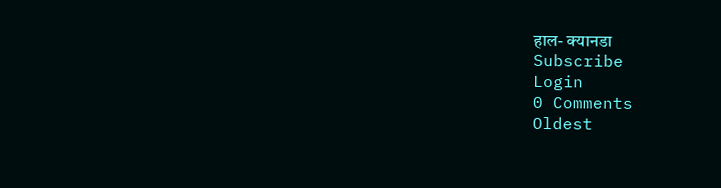हाल- क्यानडा
Subscribe
Login
0 Comments
Oldest